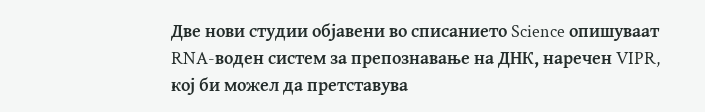Две нови студии објавени во списанието Science опишуваат RNA-воден систем за препознавање на ДНК, наречен VIPR, кој би можел да претставува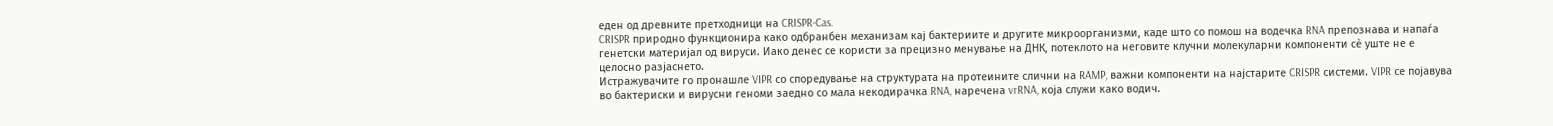еден од древните претходници на CRISPR-Cas.
CRISPR природно функционира како одбранбен механизам кај бактериите и другите микроорганизми, каде што со помош на водечка RNA препознава и напаѓа генетски материјал од вируси. Иако денес се користи за прецизно менување на ДНК, потеклото на неговите клучни молекуларни компоненти сè уште не е целосно разјаснето.
Истражувачите го пронашле VIPR со споредување на структурата на протеините слични на RAMP, важни компоненти на најстарите CRISPR системи. VIPR се појавува во бактериски и вирусни геноми заедно со мала некодирачка RNA, наречена vrRNA, која служи како водич.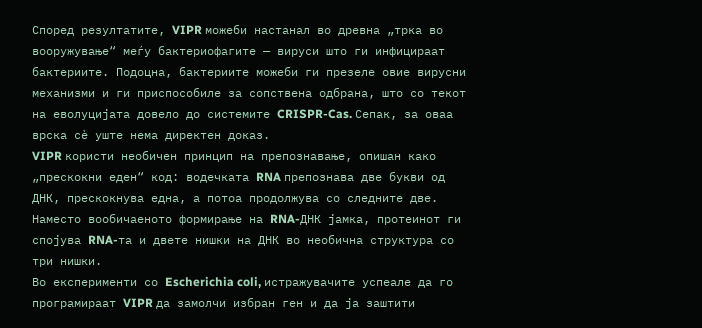Според резултатите, VIPR можеби настанал во древна „трка во вооружување“ меѓу бактериофагите — вируси што ги инфицираат бактериите. Подоцна, бактериите можеби ги презеле овие вирусни механизми и ги приспособиле за сопствена одбрана, што со текот на еволуцијата довело до системите CRISPR-Cas. Сепак, за оваа врска сè уште нема директен доказ.
VIPR користи необичен принцип на препознавање, опишан како „прескокни еден“ код: водечката RNA препознава две букви од ДНК, прескокнува една, а потоа продолжува со следните две. Наместо вообичаеното формирање на RNA-ДНК јамка, протеинот ги спојува RNA-та и двете нишки на ДНК во необична структура со три нишки.
Во експерименти со Escherichia coli, истражувачите успеале да го програмираат VIPR да замолчи избран ген и да ја заштити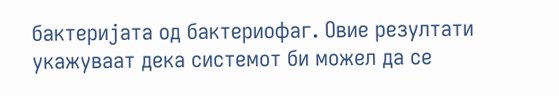бактеријата од бактериофаг. Овие резултати укажуваат дека системот би можел да се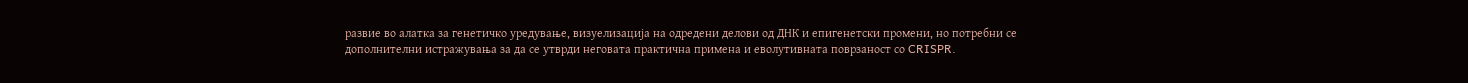развие во алатка за генетичко уредување, визуелизација на одредени делови од ДНК и епигенетски промени, но потребни се дополнителни истражувања за да се утврди неговата практична примена и еволутивната поврзаност со CRISPR.